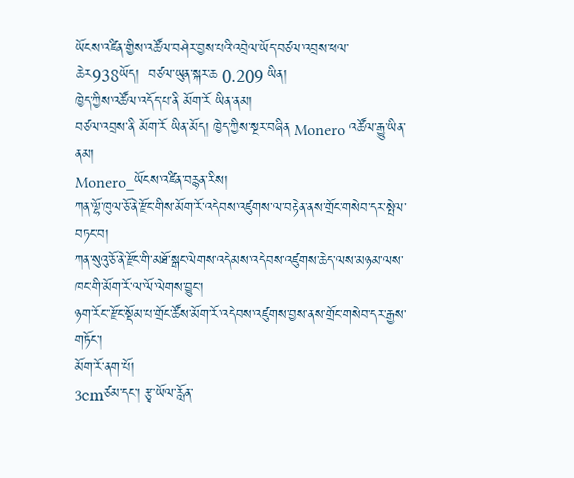ཡོངས་འཛིན་གྱིས་འཚོལ་བཤེར་བྱས་པའི་འབྲེལ་ཡོད་བཙལ་འབྲས་ཕལ་ཆེར938ཡོད།  བཙལ་ཡུན་སྐར་ཆ 0.209 ཡིན།
ཁྱེད་ཀྱིས་འཚོལ་འདོད་པ་ནི མོག་རོ ཡིན་ནམ།
བཙལ་འབྲས་ནི མོག་རོ ཡིན་མོད། ཁྱེད་ཀྱིས་སྔར་བཞིན Monero འཚོལ་རྒྱུ་ཡིན་ནམ།
Monero_ཡོངས་འཛིན་བརྙན་རིས།
ཀན་ལྷོ་ཁུལ་ཅོ་ནེ་རྫོང་གིས་མོག་རོ་འདེབས་འཛུགས་ལ་བརྟེན་ནས་གྲོང་གསེབ་དར་སྤེལ་བཏང་བ།
ཀན་སུའུ་ཅོ་ནེ་རྫོང་གི་མཐོ་སྒང་ལེགས་འདེམས་འདེབས་འཛུགས་ཆེད་ལས་མཉམ་ལས་ཁང་གི་མོག་རོ་ལ་ལོ་ལེགས་བྱུང་།
ཉག་རོང་་རྫོང་སྡོམ་པ་གྲོང་ཚོས་མོག་རོ་འདེབས་འཛུགས་བྱས་ནས་གྲོང་གསེབ་དར་རྒྱས་གཏོང་།
མོག་རོ་ནག་པོ།
3cmཙམ་དང་། རྩྭ་ཡོལ་རློན་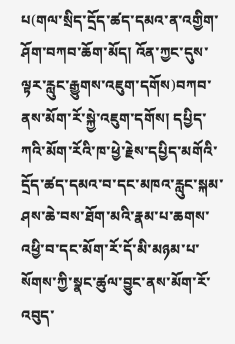པ(གལ་སྲིད་དྲོད་ཚད་དམའ་ན་འགྱིག་ཤོག་བཀབ་ཆོག་མོད། འོན་ཀྱང་དུས་ལྟར་རླུང་རྒྱུགས་འཇུག་དགོས)བཀབ་ནས་མོག་རོ་སྐྱེ་འཇུག་དགོས། དཔྱིད་ཀའི་མོག་རོའི་ཁ་ཕྱེ་རྗེས་དཔྱིད་མགོའི་དྲོད་ཚད་དམའ་བ་དང་མཁའ་རླུང་སྐམ་ཤས་ཆེ་བས་ཐོག་མའི་རྣམ་པ་ཆགས་འཕྱི་བ་དང་མོག་རོ་དོ་མི་མཉམ་པ་སོགས་ཀྱི་སྣང་ཚུལ་བྱུང་ནས་མོག་རོ་འབུད་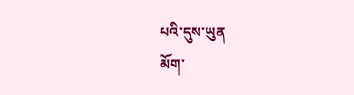པའི་དུས་ཡུན
མོག་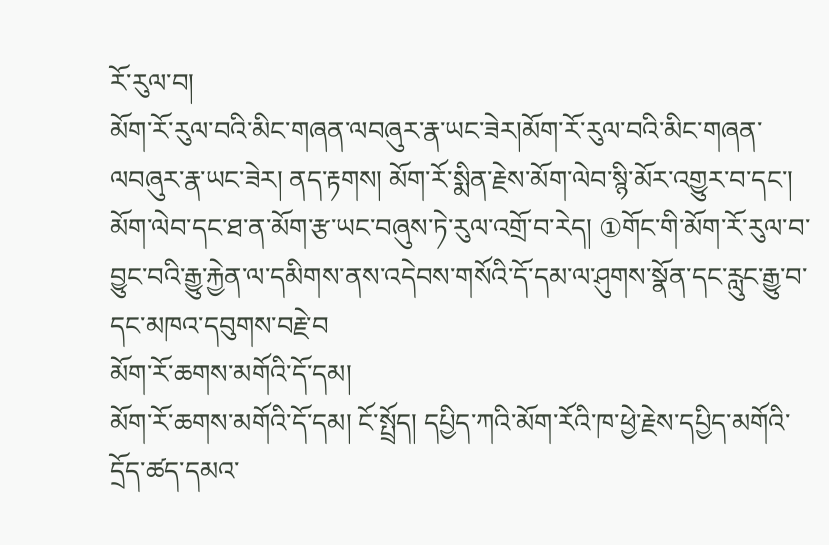རོ་རུལ་བ།
མོག་རོ་རུལ་བའི་མིང་གཞན་ལབཞུར་རྣ་ཡང་ཟེར།མོག་རོ་རུལ་བའི་མིང་གཞན་ལབཞུར་རྣ་ཡང་ཟེར། ནད་རྟགས། མོག་རོ་སྨིན་རྗེས་མོག་ལེབ་སྙི་མོར་འགྱུར་བ་དང་། མོག་ལེབ་དང་ཐ་ན་མོག་རྩ་ཡང་བཞུས་ཏེ་རུལ་འགྲོ་བ་རེད། ①གོང་གི་མོག་རོ་རུལ་བ་བྱུང་བའི་རྒྱུ་རྐྱེན་ལ་དམིགས་ནས་འདེབས་གསོའི་དོ་དམ་ལ་ཤུགས་སྣོན་དང་རླུང་རྒྱུ་བ་དང་མཁའ་དབུགས་བརྗེ་བ
མོག་རོ་ཆགས་མགོའི་དོ་དམ།
མོག་རོ་ཆགས་མགོའི་དོ་དམ། ངོ་སྤྲོད། དཔྱིད་ཀའི་མོག་རོའི་ཁ་ཕྱེ་རྗེས་དཔྱིད་མགོའི་དྲོད་ཚད་དམའ་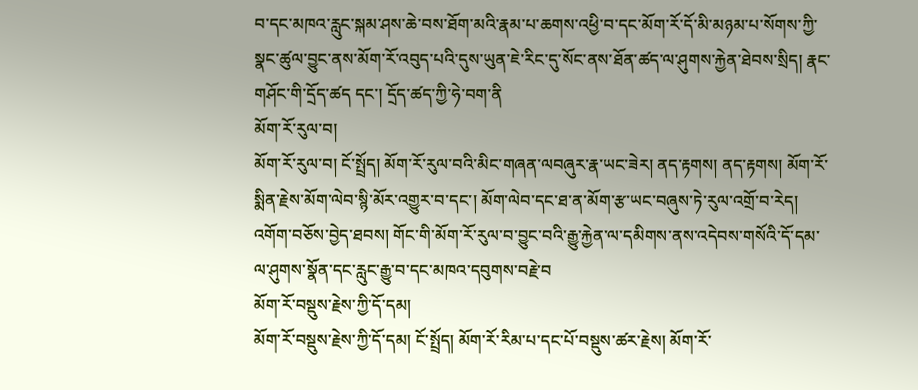བ་དང་མཁའ་རླུང་སྐམ་ཤས་ཆེ་བས་ཐོག་མའི་རྣམ་པ་ཆགས་འཕྱི་བ་དང་མོག་རོ་དོ་མི་མཉམ་པ་སོགས་ཀྱི་སྣང་ཚུལ་བྱུང་ནས་མོག་རོ་འབུད་པའི་དུས་ཡུན་ཇེ་རིང་དུ་སོང་ནས་ཐོན་ཚད་ལ་ཤུགས་རྐྱེན་ཐེབས་སྲིད། རྣང་གཤོང་གི་དྲོད་ཚད དང་། དྲོད་ཚད་ཀྱི་ཧེ་བག་ནི
མོག་རོ་རུལ་བ།
མོག་རོ་རུལ་བ། ངོ་སྤྲོད། མོག་རོ་རུལ་བའི་མིང་གཞན་ལབཞུར་རྣ་ཡང་ཟེར། ནད་རྟགས། ནད་རྟགས། མོག་རོ་སྨིན་རྗེས་མོག་ལེབ་སྙི་མོར་འགྱུར་བ་དང་། མོག་ལེབ་དང་ཐ་ན་མོག་རྩ་ཡང་བཞུས་ཏེ་རུལ་འགྲོ་བ་རེད། འགོག་བཅོས་བྱེད་ཐབས། གོང་གི་མོག་རོ་རུལ་བ་བྱུང་བའི་རྒྱུ་རྐྱེན་ལ་དམིགས་ནས་འདེབས་གསོའི་དོ་དམ་ལ་ཤུགས་སྣོན་དང་རླུང་རྒྱུ་བ་དང་མཁའ་དབུགས་བརྗེ་བ
མོག་རོ་བསྡུས་རྗེས་ཀྱི་དོ་དམ།
མོག་རོ་བསྡུས་རྗེས་ཀྱི་དོ་དམ། ངོ་སྤྲོད། མོག་རོ་རིམ་པ་དང་པོ་བསྡུས་ཚར་རྗེས། མོག་རོ་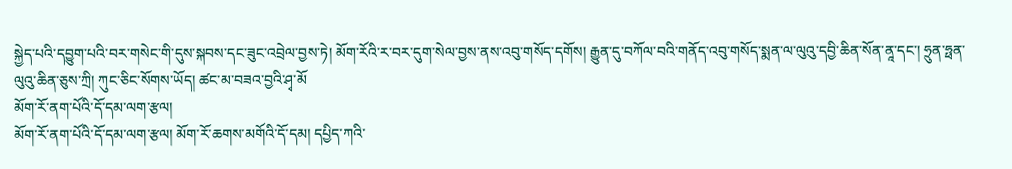སྐྱེད་པའི་དབྱུག་པའི་བར་གསེང་གི་དུས་སྐབས་དང་ཟུང་འབྲེལ་བྱས་ཏེ། མོག་རོའི་ར་བར་དུག་སེལ་བྱས་ནས་འབུ་གསོད་དགོས། རྒྱུན་དུ་བཀོལ་བའི་གནོད་འབུ་གསོད་སྨན་ལ་ལུའུ་དབྱི་ཆིན་སོན་ནཱ་དང་། ཧྲུན་ཧྥན་ལུའུ་ཆིན་ཅུས་ཀྲི། ཀུང་ཅིང་སོགས་ཡོད། ཚང་མ་བཟའ་བྱའི་ཤྭ་མོ
མོག་རོ་ནག་པོའི་དོ་དམ་ལག་རྩལ།
མོག་རོ་ནག་པོའི་དོ་དམ་ལག་རྩལ། མོག་རོ་ཆགས་མགོའི་དོ་དམ། དཔྱིད་ཀའི་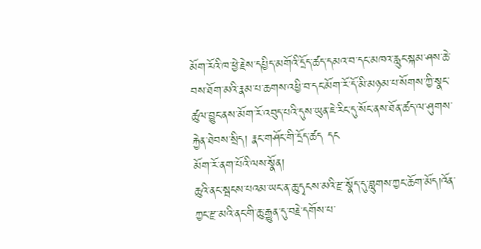མོག་རོའི་ཁ་ཕྱེ་རྗེས་དཔྱིད་མགོའི་དྲོད་ཚད་དམའ་བ་དང་མཁའ་རླུང་སྐམ་ཤས་ཆེ་བས་ཐོག་མའི་རྣམ་པ་ཆགས་འཕྱི་བ་དང་མོག་རོ་དོ་མི་མཉམ་པ་སོགས་ཀྱི་སྣང་ཚུལ་བྱུང་ནས་མོག་རོ་འབུད་པའི་དུས་ཡུན་ཇེ་རིང་དུ་སོང་ནས་ཐོན་ཚད་ལ་ཤུགས་རྐྱེན་ཐེབས་སྲིད། རྣང་གཤོང་གི་དྲོད་ཚད དང
མོག་རོ་ནག་པོའི་ལས་སྣོན།
ཆུའི་ནང་སྦངས་པའམ་ཡང་ན་ཆུ་དྭངས་མའི་རྫ་སྣོད་དུ་བླུགས་ཀྱང་ཆོག་མོད།འོན་ཀྱང་རྫ་མའི་ནང་གི་ཆུ་རྒྱུན་དུ་བརྗེ་དགོས་པ་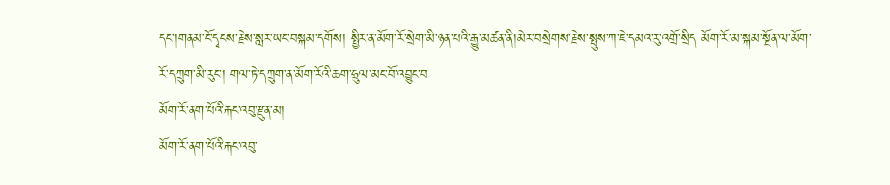དང་།གནམ་ངོ་དྭངས་རྗེས་སླར་ཡང་བསྐམ་དགོས། སྤྱིར་ན་མོག་རོ་སྲེག་མི་ཉན་པའི་རྒྱུ་མཚན་ནི།མེར་བསྲེགས་རྗེས་སྤུས་ཀ་ཇེ་དམའ་རུ་འགྲོ་སྲིད མོག་རོ་མ་སྐམ་སྔོན་ལ་མོག་རོ་དཀྲུག་མི་རུང་། གལ་ཏེ་དཀྲུག་ན་མོག་རོའི་ཆག་ཧྲུལ་མང་བོ་འབྱུང་བ
མོག་རོ་ནག་པོའི་རྐང་འབུ་རྫུན་མ།
མོག་རོ་ནག་པོའི་རྐང་འབུ་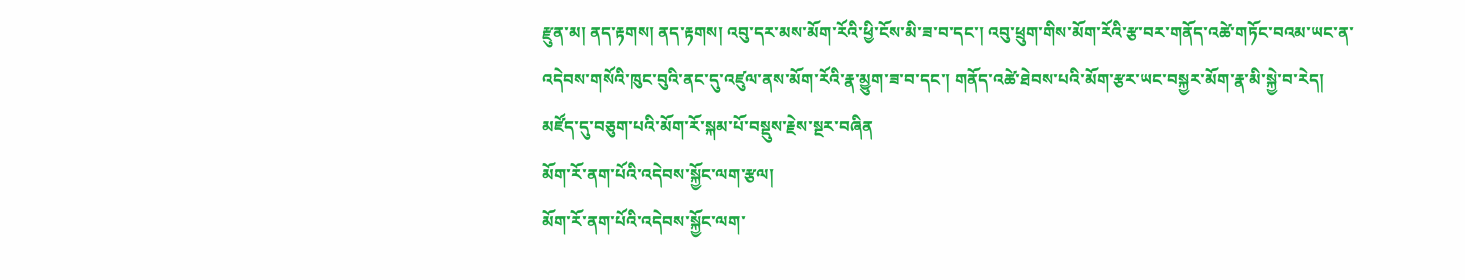རྫུན་མ། ནད་རྟགས། ནད་རྟགས། འབུ་དར་མས་མོག་རོའི་ཕྱི་ངོས་མི་ཟ་བ་དང་། འབུ་ཕྲུག་གིས་མོག་རོའི་རྩ་བར་གནོད་འཚེ་གཏོང་བའམ་ཡང་ན་འདེབས་གསོའི་ཁུང་བུའི་ནང་དུ་འཛུལ་ནས་མོག་རོའི་རྣ་མྱུག་ཟ་བ་དང་། གནོད་འཚེ་ཐེབས་པའི་མོག་རྩར་ཡང་བསྐྱར་མོག་རྣ་མི་སྐྱེ་བ་རེད། མཛོད་དུ་བཅུག་པའི་མོག་རོ་སྐམ་པོ་བསྡུས་རྗེས་སྔར་བཞིན
མོག་རོ་ནག་པོའི་འདེབས་སྐྱོང་ལག་རྩལ།
མོག་རོ་ནག་པོའི་འདེབས་སྐྱོང་ལག་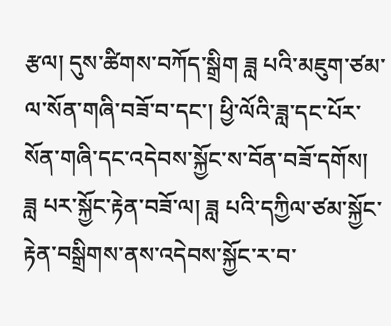རྩལ། དུས་ཚིགས་བཀོད་སྒྲིག ཟླ པའི་མཇུག་ཙམ་ལ་སོན་གཞི་བཟོ་བ་དང་། ཕྱི་ལོའི་ཟླ་དང་པོར་སོན་གཞི་དང་འདེབས་སྐྱོང་ས་བོན་བཟོ་དགོས། ཟླ པར་སྐྱོང་རྟེན་བཟོ་ལ། ཟླ པའི་དཀྱིལ་ཙམ་སྐྱོང་རྟེན་བསྒྲིགས་ནས་འདེབས་སྐྱོང་ར་བ་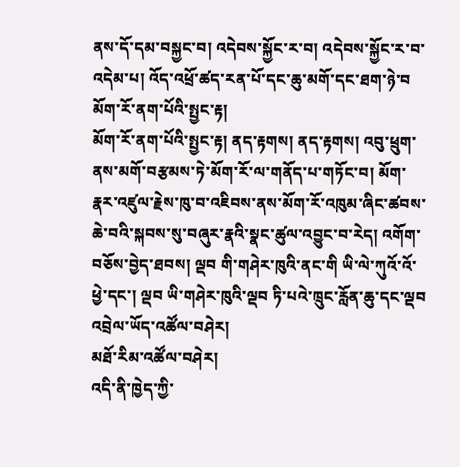ནས་དོ་དམ་བསྐྱང་བ། འདེབས་སྐྱོང་ར་བ། འདེབས་སྐྱོང་ར་བ་འདེམ་པ། འོད་འཕྲོ་ཚད་རན་པོ་དང་ཆུ་མགོ་དང་ཐག་ཉེ་བ
མོག་རོ་ནག་པོའི་སྤྱང་རྟ།
མོག་རོ་ནག་པོའི་སྤྱང་རྟ། ནད་རྟགས། ནད་རྟགས། འབུ་ཕྲུག་ནས་མགོ་བརྩམས་ཏེ་མོག་རོ་ལ་གནོད་པ་གཏོང་བ། མོག་རྣར་འཛུལ་རྗེས་ཁུ་བ་འཇིབས་ནས་མོག་རོ་འཁུམ་ཞིང་ཚབས་ཆེ་བའི་སྐབས་སུ་བཞུར་རྣའི་སྣང་ཚུལ་འབྱུང་བ་རེད། འགོག་བཅོས་བྱེད་ཐབས། ལྡབ གི་གཤེར་ཁུའི་ནང་གི ཡི་ལེ་ཀུའོ་འོ་ཕྱེ་དང་། ལྡབ ཡི་གཤེར་ཁུའི་ལྡབ ཏི་པའེ་ཁྲུང་རློན་ཆུ་དང་ལྡབ
འབྲེལ་ཡོད་འཚོལ་བཤེར།
མཐོ་རིམ་འཚོལ་བཤེར།
འདི་ནི་ཁྱེད་ཀྱི་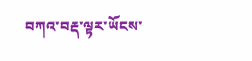བཀའ་བརྡ་ལྟར་ཡོངས་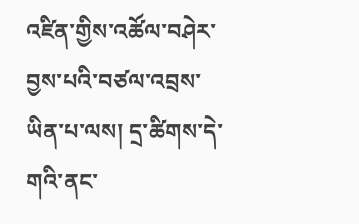འཛིན་གྱིས་འཚོལ་བཤེར་བྱས་པའི་བཙལ་འབྲས་ཡིན་པ་ལས། དྲ་ཚིགས་དེ་གའི་ནང་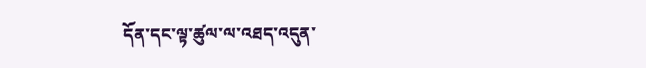དོན་དང་ལྟ་ཚུལ་ལ་འཐད་འདུན་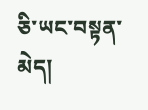ཅི་ཡང་བསྟན་མེད།